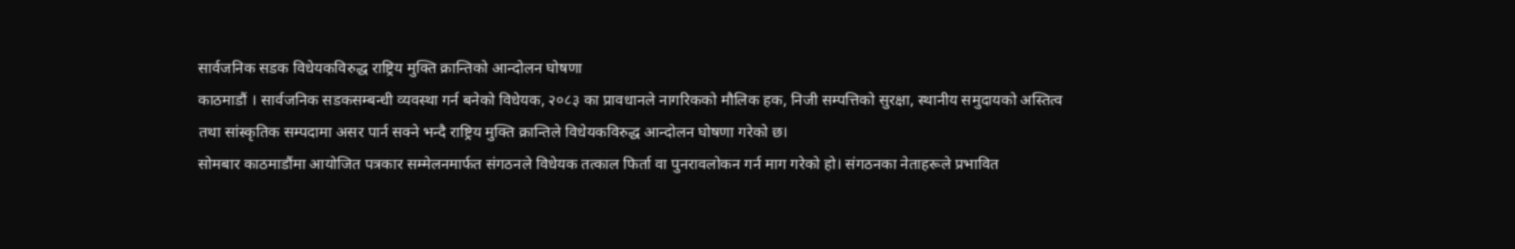सार्वजनिक सडक विधेयकविरुद्ध राष्ट्रिय मुक्ति क्रान्तिको आन्दोलन घोषणा
काठमाडौं । सार्वजनिक सडकसम्बन्धी व्यवस्था गर्न बनेको विधेयक, २०८३ का प्रावधानले नागरिकको मौलिक हक, निजी सम्पत्तिको सुरक्षा, स्थानीय समुदायको अस्तित्व तथा सांस्कृतिक सम्पदामा असर पार्न सक्ने भन्दै राष्ट्रिय मुक्ति क्रान्तिले विधेयकविरुद्ध आन्दोलन घोषणा गरेको छ।
सोमबार काठमाडौंमा आयोजित पत्रकार सम्मेलनमार्फत संगठनले विधेयक तत्काल फिर्ता वा पुनरावलोकन गर्न माग गरेको हो। संगठनका नेताहरूले प्रभावित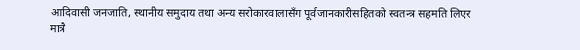आदिवासी जनजाति, स्थानीय समुदाय तथा अन्य सरोकारवालासँग पूर्वजानकारीसहितको स्वतन्त्र सहमति लिएर मात्रै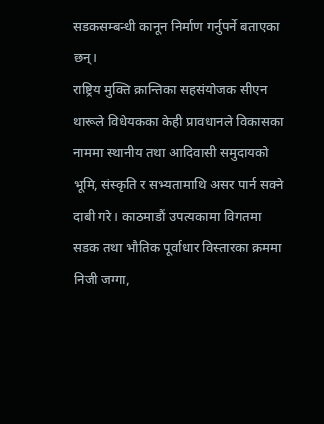सडकसम्बन्धी कानून निर्माण गर्नुपर्ने बताएका छन्।
राष्ट्रिय मुक्ति क्रान्तिका सहसंयोजक सीएन थारूले विधेयकका केही प्रावधानले विकासका नाममा स्थानीय तथा आदिवासी समुदायको भूमि, संस्कृति र सभ्यतामाथि असर पार्न सक्ने दाबी गरे। काठमाडौं उपत्यकामा विगतमा सडक तथा भौतिक पूर्वाधार विस्तारका क्रममा निजी जग्गा,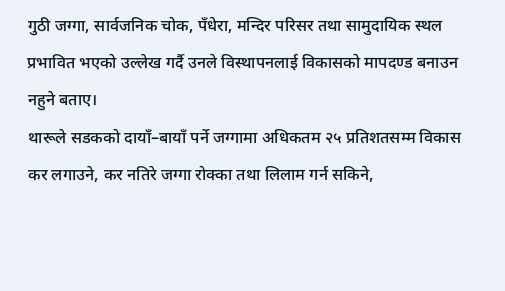गुठी जग्गा, सार्वजनिक चोक, पँधेरा, मन्दिर परिसर तथा सामुदायिक स्थल प्रभावित भएको उल्लेख गर्दै उनले विस्थापनलाई विकासको मापदण्ड बनाउन नहुने बताए।
थारूले सडकको दायाँ–बायाँ पर्ने जग्गामा अधिकतम २५ प्रतिशतसम्म विकास कर लगाउने, कर नतिरे जग्गा रोक्का तथा लिलाम गर्न सकिने,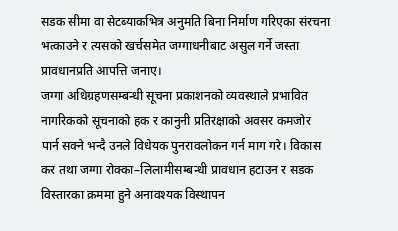सडक सीमा वा सेटब्याकभित्र अनुमति बिना निर्माण गरिएका संरचना भत्काउने र त्यसको खर्चसमेत जग्गाधनीबाट असुल गर्ने जस्ता प्रावधानप्रति आपत्ति जनाए।
जग्गा अधिग्रहणसम्बन्धी सूचना प्रकाशनको व्यवस्थाले प्रभावित नागरिकको सूचनाको हक र कानुनी प्रतिरक्षाको अवसर कमजोर पार्न सक्ने भन्दै उनले विधेयक पुनरावलोकन गर्न माग गरे। विकास कर तथा जग्गा रोक्का–लिलामीसम्बन्धी प्रावधान हटाउन र सडक विस्तारका क्रममा हुने अनावश्यक विस्थापन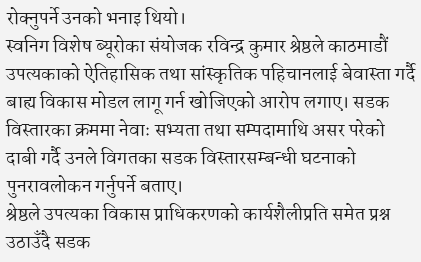रोक्नुपर्ने उनको भनाइ थियो।
स्वनिग विशेष ब्यूरोका संयोजक रविन्द्र कुमार श्रेष्ठले काठमाडौं उपत्यकाको ऐतिहासिक तथा सांस्कृतिक पहिचानलाई बेवास्ता गर्दै बाह्य विकास मोडल लागू गर्न खोजिएको आरोप लगाए। सडक विस्तारका क्रममा नेवाः सभ्यता तथा सम्पदामाथि असर परेको दाबी गर्दै उनले विगतका सडक विस्तारसम्बन्धी घटनाको पुनरावलोकन गर्नुपर्ने बताए।
श्रेष्ठले उपत्यका विकास प्राधिकरणको कार्यशैलीप्रति समेत प्रश्न उठाउँदै सडक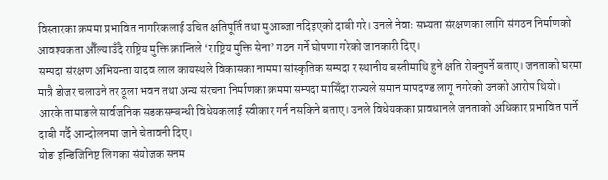विस्तारका क्रममा प्रभावित नागरिकलाई उचित क्षतिपूर्ति तथा मुआब्जा नदिइएको दाबी गरे। उनले नेवाः सभ्यता संरक्षणका लागि संगठन निर्माणको आवश्यकता औँल्याउँदै राष्ट्रिय मुक्ति क्रान्तिले ‘राष्ट्रिय मुक्ति सेना’ गठन गर्ने घोषणा गरेको जानकारी दिए।
सम्पदा संरक्षण अभियन्ता यादव लाल कायस्थले विकासका नाममा सांस्कृतिक सम्पदा र स्थानीय बस्तीमाथि हुने क्षति रोक्नुपर्ने बताए। जनताको घरमा मात्रै डोजर चलाउने तर ठूला भवन तथा अन्य संरचना निर्माणका क्रममा सम्पदा मासिँदा राज्यले समान मापदण्ड लागू नगरेको उनको आरोप थियो।
आरके तामाङले सार्वजनिक सडकसम्बन्धी विधेयकलाई स्वीकार गर्न नसकिने बताए। उनले विधेयकका प्रावधानले जनताको अधिकार प्रभावित पार्ने दाबी गर्दै आन्दोलनमा जाने चेतावनी दिए।
योङ इन्डिजिनिष्ट लिगका संयोजक सनम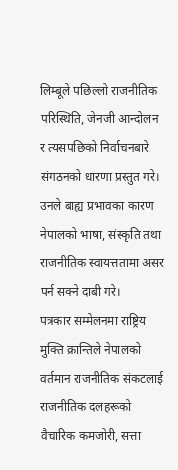लिम्बूले पछिल्लो राजनीतिक परिस्थिति, जेनजी आन्दोलन र त्यसपछिको निर्वाचनबारे संगठनको धारणा प्रस्तुत गरे। उनले बाह्य प्रभावका कारण नेपालको भाषा, संस्कृति तथा राजनीतिक स्वायत्ततामा असर पर्न सक्ने दाबी गरे।
पत्रकार सम्मेलनमा राष्ट्रिय मुक्ति क्रान्तिले नेपालको वर्तमान राजनीतिक संकटलाई राजनीतिक दलहरूको वैचारिक कमजोरी, सत्ता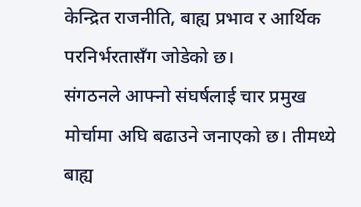केन्द्रित राजनीति, बाह्य प्रभाव र आर्थिक परनिर्भरतासँग जोडेको छ।
संगठनले आफ्नो संघर्षलाई चार प्रमुख मोर्चामा अघि बढाउने जनाएको छ। तीमध्ये बाह्य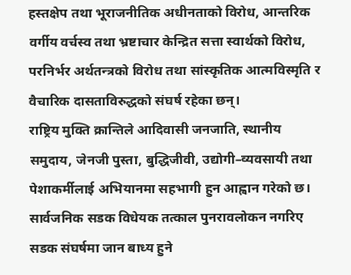हस्तक्षेप तथा भूराजनीतिक अधीनताको विरोध, आन्तरिक वर्गीय वर्चस्व तथा भ्रष्टाचार केन्द्रित सत्ता स्वार्थको विरोध, परनिर्भर अर्थतन्त्रको विरोध तथा सांस्कृतिक आत्मविस्मृति र वैचारिक दासताविरुद्धको संघर्ष रहेका छन्।
राष्ट्रिय मुक्ति क्रान्तिले आदिवासी जनजाति, स्थानीय समुदाय, जेनजी पुस्ता, बुद्धिजीवी, उद्योगी–व्यवसायी तथा पेशाकर्मीलाई अभियानमा सहभागी हुन आह्वान गरेको छ।
सार्वजनिक सडक विधेयक तत्काल पुनरावलोकन नगरिए सडक संघर्षमा जान बाध्य हुने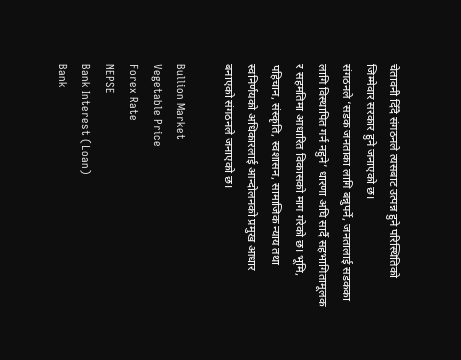चेतावनी दिँदै संगठनले त्यसबाट उत्पन्न हुने परिस्थितिको जिम्मेवार सरकार हुने जनाएको छ।
संगठनले ‘सडक जनताका लागि बन्नुपर्ने, जनतालाई सडकका लागि विस्थापित गर्न नहुने’ धारणा अघि सार्दै सहभागितामूलक र सहमतिमा आधारित विकासको माग गरेको छ। भूमि, पहिचान, संस्कृति, स्वशासन, सामाजिक न्याय तथा स्वनिर्णयको अधिकारलाई आन्दोलनको प्रमुख आधार बनाएको संगठनले जनाएको छ।

Bullion Market
Vegetable Price
Forex Rate
NEPSE
Bank Interest (Loan)
Bank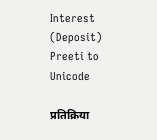Interest (Deposit)
Preeti to Unicode

प्रतिक्रिया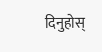दिनुहोस्